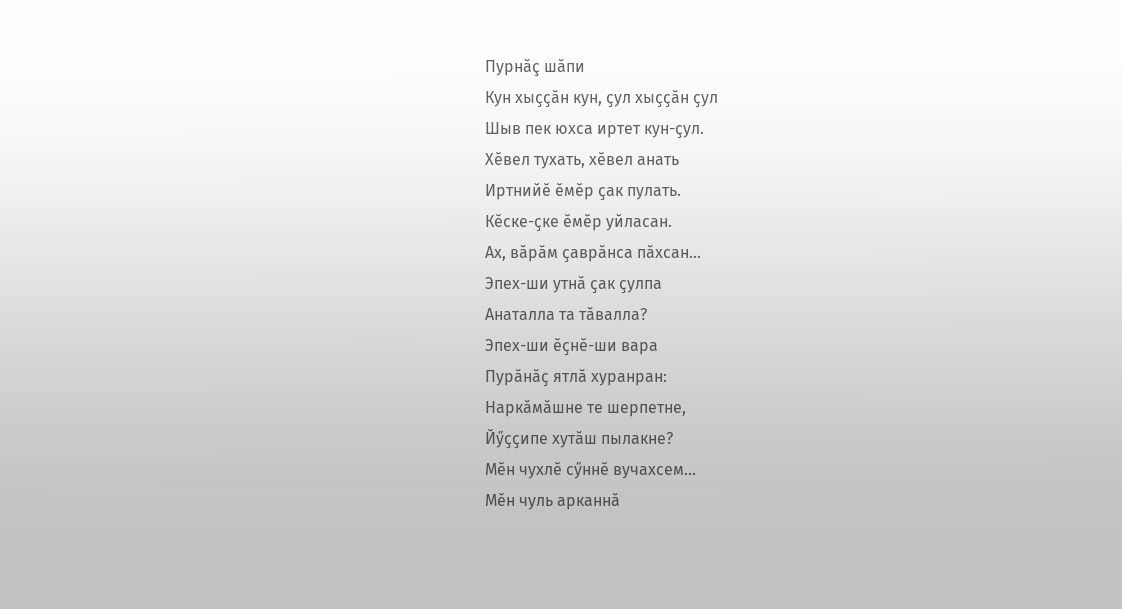Пурнăç шăпи
Кун хыҫҫӑн кун, ҫул хыҫҫӑн ҫул
Шыв пек юхса иртет кун-ҫул.
Хӗвел тухать, хӗвел анать
Иртнийӗ ӗмӗр ҫак пулать.
Кӗске-ҫке ӗмӗр уйласан.
Ах, вӑрӑм ҫаврӑнса пӑхсан...
Эпех-ши утнӑ ҫак ҫулпа
Анаталла та тӑвалла?
Эпех-ши ӗҫнӗ-ши вара
Пурӑнӑҫ ятлӑ хуранран:
Наркӑмӑшне те шерпетне,
Йӳҫҫипе хутӑш пылакне?
Мӗн чухлӗ сӳннӗ вучахсем...
Мӗн чуль арканнӑ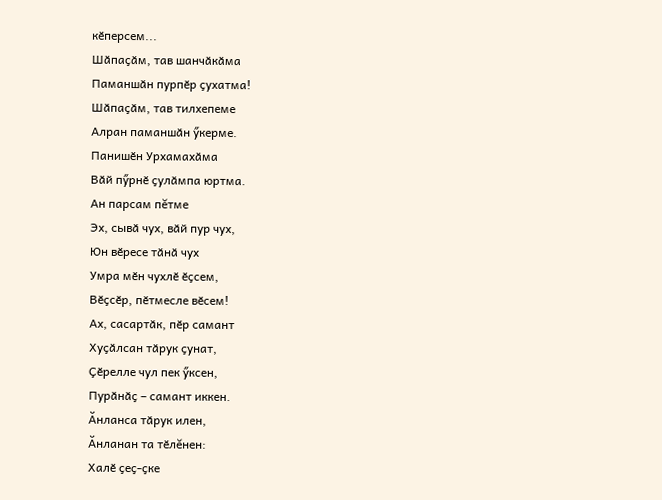кӗперсем...
Шӑпаҫӑм, тав шанчӑкӑма
Паманшӑн пурпӗр ҫухатма!
Шӑпаҫӑм, тав тилхепеме
Алран паманшӑн ӳкерме.
Панишӗн Урхамахӑма
Вӑй пӳрнӗ ҫулӑмпа юртма.
Ан парсам пĕтме
Эх, сывӑ чух, вӑй пур чух,
Юн вӗресе тӑнӑ чух
Умра мӗн чухлӗ ӗҫсем,
Вӗҫсӗр, пӗтмесле вӗсем!
Ах, сасартӑк, пӗр самант
Хуҫӑлсан тӑрук ҫунат,
Ҫӗрелле чул пек ӳксен,
Пурӑнӑҫ – самант иккен.
Ӑнланса тӑрук илен,
Ӑнланан та тӗлĕнен:
Халӗ ҫеҫ-ҫке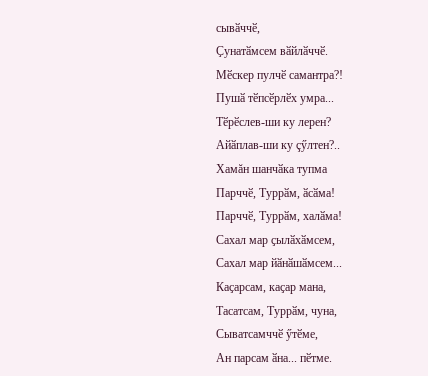сывӑччӗ,
Ҫунатӑмсем вӑйлӑччӗ.
Мӗскер пулчӗ самантра?!
Пушӑ тӗпсӗрлӗх умра...
Тӗрӗслев-ши ку лерен?
Айӑплав-ши ку çӳлтен?..
Хамăн шанчӑка тупма
Парччӗ, Туррӑм, ӑсӑма!
Парччӗ, Туррӑм, халӑма!
Сахал мар ҫылӑхӑмсем,
Сахал мар йӑнӑшӑмсем...
Каҫарсам, каҫар мана,
Тасатсам, Туррӑм, чуна,
Сыватсамччӗ ӳтӗме,
Ан парсам ӑна... пӗтме.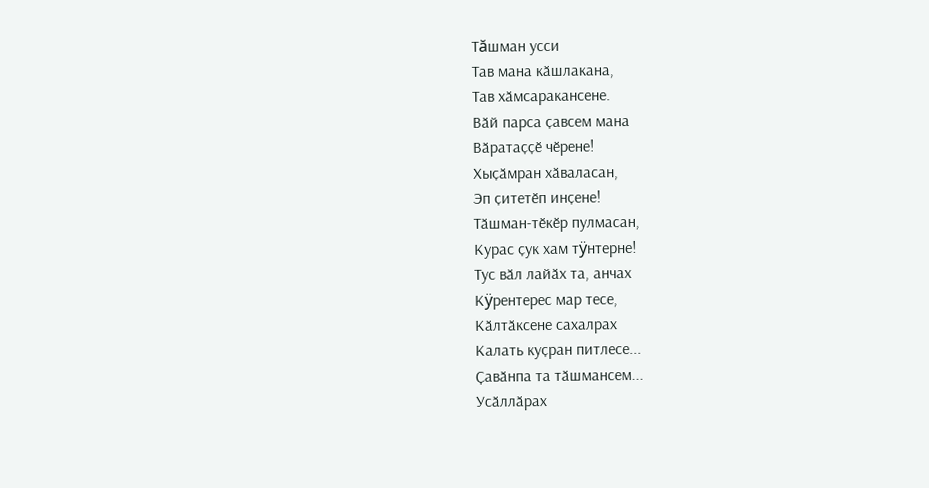Тăшман усси
Тав мана кӑшлакана,
Тав хӑмсаракансене.
Вӑй парса ҫавсем мана
Вӑратаҫҫӗ чӗрене!
Хыҫӑмран хӑваласан,
Эп ҫитетӗп инҫене!
Тӑшман-тӗкӗр пулмасан,
Курас ҫук хам тÿнтерне!
Тус вӑл лайӑх та, анчах
Кÿрентерес мар тесе,
Кӑлтӑксене сахалрах
Калать куҫран питлесе...
Ҫавӑнпа та тӑшмансем...
Усӑллӑрах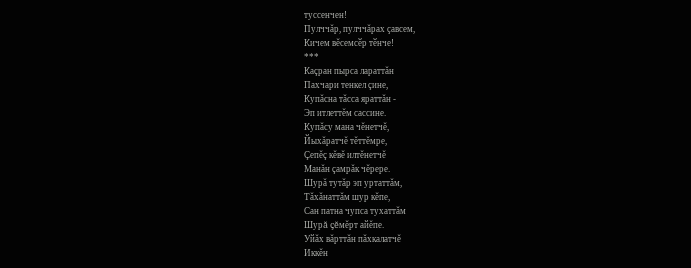туссенчен!
Пулччăр, пулччăрах ҫавсем,
Кичем вĕсемсӗр тӗнче!
***
Каçран пырса лараттăн
Пахчари тенкел çине,
Купăсна тăсса яраттăн -
Эп итлеттĕм сассине.
Купăсу мана чĕнетчĕ,
Йыхăратчĕ тĕттĕмре,
Çепĕç кĕвĕ илтĕнетчĕ
Манăн çамрăк чĕрере.
Шурă тутăр эп уртаттăм,
Тăхăнаттăм шур кĕпе,
Сан патна чупса тухаттăм
Шурă çĕмĕрт айĕпе.
Уйăх вăрттăн пăхкалатчĕ
Иккĕн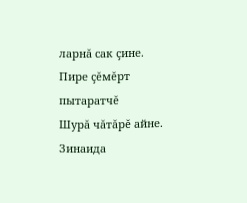ларнă сак çине.
Пире çĕмĕрт пытаратчĕ
Шурă чăтăрĕ айне.
Зинаида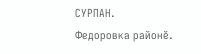СУРПАН.
Федоровка районĕ.